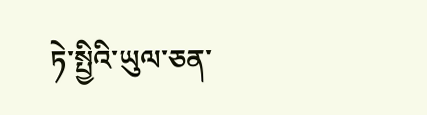ཏེ་སྤྱིའི་ཡུལ་ཅན་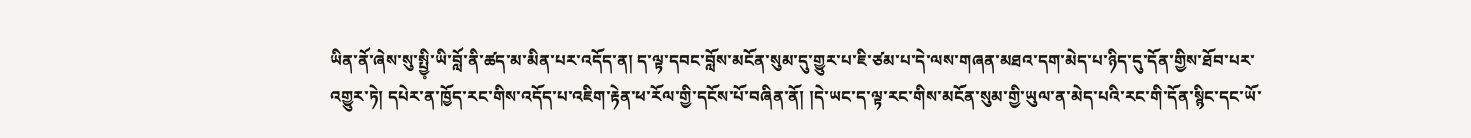ཡིན་ནོ་ཞེས་སུ་སྤྱི༷་ཡི་བློ་ནི་ཚད་མ་མིན་པར་འདོད་ན། ད་ལྟ་དབང་བློས་མངོན་སུམ་དུ་གྱུར་པ་ཇི་ཙམ་པ་དེ་ལས་གཞན་མཐའ་དག་མེད་པ་ཉིད་དུ་དོན་གྱིས་ཐོབ་པར་འགྱུར་ཏེ། དཔེར་ན་ཁྱོད་རང་གིས་འདོད་པ་འཇིག་རྟེན་ཕ་རོལ་གྱི་དངོས་པོ་བཞིན་ནོ། །དེ་ཡང་ད་ལྟ་རང་གིས་མངོན་སུམ་གྱི་ཡུལ་ན་མེད་པའི་རང་གི་དོན་སྙིང་དང་ཡོ་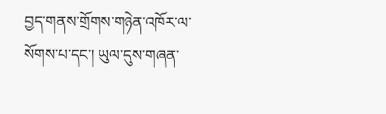བྱད་གནས་གྲོགས་གཉེན་འཁོར་ལ་སོགས་པ་དང་། ཡུལ་དུས་གཞན་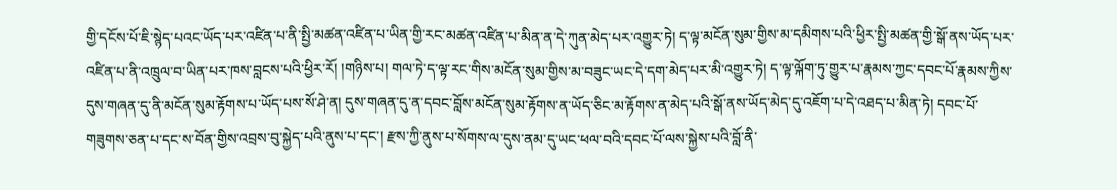གྱི་དངོས་པོ་ཇི་སྙེད་པའང་ཡོད་པར་འཛིན་པ་ནི་སྤྱི་མཚན་འཛིན་པ་ཡིན་གྱི་རང་མཚན་འཛིན་པ་མིན་ན་དེ་ཀུན་མེད་པར་འགྱུར་ཏེ། ད་ལྟ་མངོན་སུམ་གྱིས་མ་དམིགས་པའི་ཕྱིར་སྤྱི་མཚན་གྱི་སྒོ་ནས་ཡོད་པར་འཛིན་པ་ནི་འཁྲུལ་བ་ཡིན་པར་ཁས་བླངས་པའི་ཕྱིར་རོ། །གཉིས་པ། གལ་ཏེ་ད་ལྟ་རང་གིས་མངོན་སུམ་གྱིས་མ་བཟུང་ཡང་དེ་དག་མེད་པར་མི་འགྱུར་ཏེ། ད་ལྟ་ལྐོག་ཏུ་གྱུར་པ་རྣམས་ཀྱང་དབང་པོ་རྣམས་ཀྱིས་དུས་གཞན་དུ་ནི་མངོན་སུམ་རྟོགས་པ་ཡོད་པས་སོ་ཤེ་ན། དུས་གཞན་དུ་ན་དབང་བློས་མངོན་སུམ་རྟོགས་ན་ཡོད་ཅིང་མ་རྟོགས་ན་མེད་པའི་སྒོ་ནས་ཡོད་མེད་དུ་འཇོག་པ་དེ་འཐད་པ་མིན་ཏེ། དབང་པོ་གཟུགས་ཅན་པ་དང་ས་བོན་གྱིས་འབྲས་བུ་སྐྱེད་པའི་ནུས་པ་དང་། རྫས་ཀྱི་ནུས་པ་སོགས་ལ་དུས་ནམ་དུ་ཡང་ཕལ་བའི་དབང་པོ་ལས་སྐྱེས་པའི་བློ་ནི་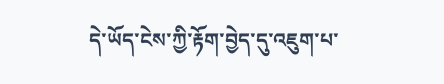དེ་ཡོད་ངེས་ཀྱི་རྟོག་བྱེད་དུ་འཇུག་པ་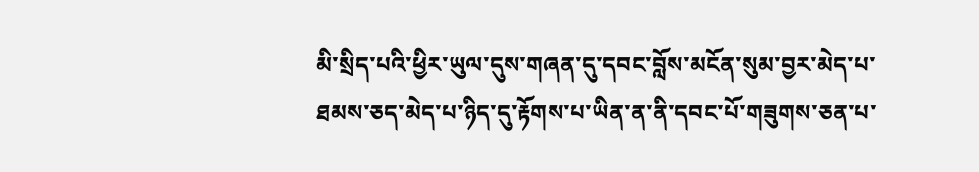མི་སྲིད་པའི་ཕྱིར་ཡུལ་དུས་གཞན་དུ་དབང་བློས་མངོན་སུམ་བྱར་མེད་པ་ཐམས་ཅད་མེད་པ་ཉིད་དུ་རྟོགས་པ་ཡིན་ན་ནི་དབང་པོ་གཟུགས་ཅན་པ་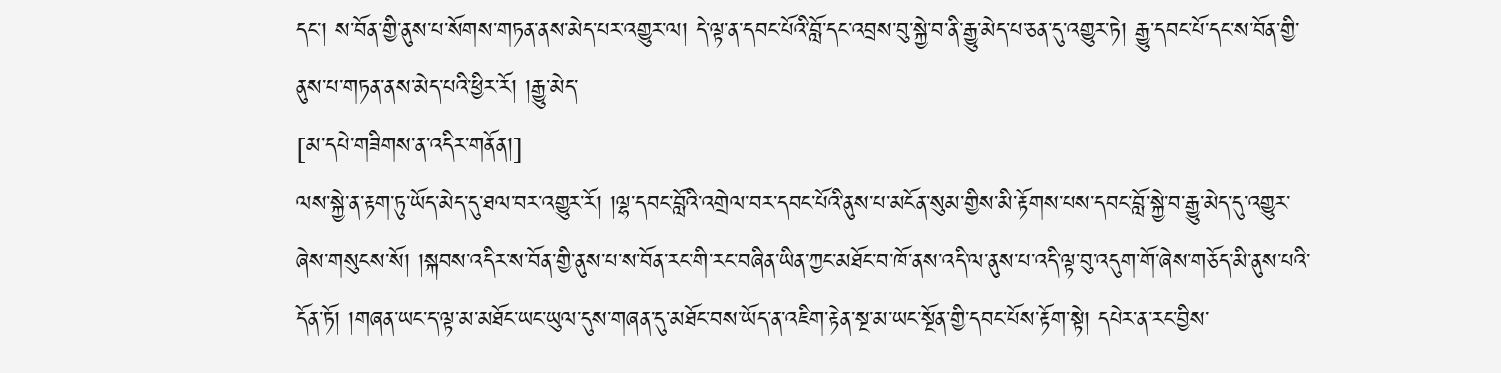དང་། ས་བོན་གྱི་ནུས་པ་སོགས་གཏན་ནས་མེད་པར་འགྱུར་ལ། དེ་ལྟ་ན་དབང་པོའི་བློ་དང་འབྲས་བུ་སྐྱེ་བ་ནི་རྒྱུ་མེད་པ་ཅན་དུ་འགྱུར་ཏེ། རྒྱུ་དབང་པོ་དང་ས་བོན་གྱི་ནུས་པ་གཏན་ནས་མེད་པའི་ཕྱིར་རོ། །རྒྱུ་མེད་
[མ་དཔེ་གཟིགས་ན་འདིར་གནོན།]
ལས་སྐྱེ་ན་རྟག་ཏུ་ཡོད་མེད་དུ་ཐལ་བར་འགྱུར་རོ། །ལྷ་དབང་བློའི་འགྲེལ་བར་དབང་པོའི་ནུས་པ་མངོན་སུམ་གྱིས་མི་རྟོགས་པས་དབང་བློ་སྐྱེ་བ་རྒྱུ་མེད་དུ་འགྱུར་ཞེས་གསུངས་སོ། །སྐབས་འདིར་ས་བོན་གྱི་ནུས་པ་ས་བོན་རང་གི་རང་བཞིན་ཡིན་ཀྱང་མཐོང་བ་ཁོ་ནས་འདི་ལ་ནུས་པ་འདི་ལྟ་བུ་འདུག་གོ་ཞེས་གཅོད་མི་ནུས་པའི་དོན་ཏོ། །གཞན་ཡང་ད་ལྟ་མ་མཐོང་ཡང་ཡུལ་དུས་གཞན་དུ་མཐོང་བས་ཡོད་ན་འཇིག་རྟེན་སྔ་མ་ཡང་སྔོན་གྱི་དབང་པོས་རྟོག་སྟེ། དཔེར་ན་རང་བྱིས་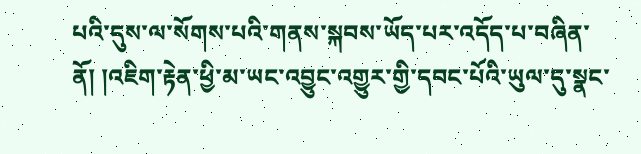པའི་དུས་ལ་སོགས་པའི་གནས་སྐབས་ཡོད་པར་འདོད་པ་བཞིན་ནོ། །འཇིག་རྟེན་ཕྱི་མ་ཡང་འབྱུང་འགྱུར་གྱི་དབང་པོའི་ཡུལ་དུ་སྣང་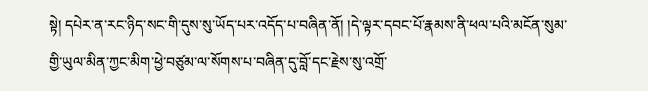སྟེ། དཔེར་ན་རང་ཉིད་སང་གི་དུས་སུ་ཡོད་པར་འདོད་པ་བཞིན་ནོ། །དེ་ལྟར་དབང་པོ་རྣམས་ནི་ཕལ་པའི་མངོན་སུམ་གྱི་ཡུལ་མིན་ཀྱང་མིག་ཕྱེ་བཙུམ་ལ་སོགས་པ་བཞིན་དུ་བློ་དང་རྗེས་སུ་འགྲོ་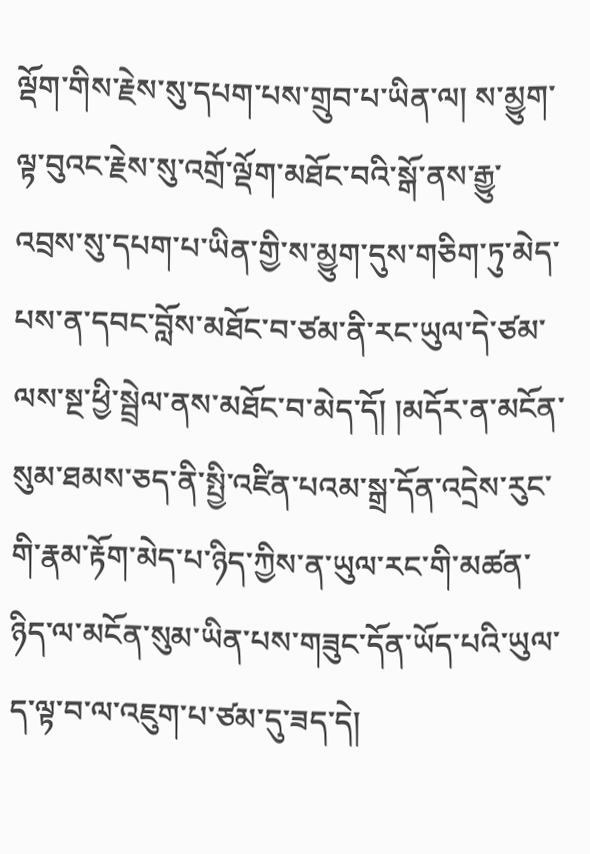ལྡོག་གིས་རྗེས་སུ་དཔག་པས་གྲུབ་པ་ཡིན་ལ། ས་མྱུག་ལྟ་བུའང་རྗེས་སུ་འགྲོ་ལྡོག་མཐོང་བའི་སྒོ་ནས་རྒྱུ་འབྲས་སུ་དཔག་པ་ཡིན་གྱི་ས་མྱུག་དུས་གཅིག་ཏུ་མེད་པས་ན་དབང་བློས་མཐོང་བ་ཙམ་ནི་རང་ཡུལ་དེ་ཙམ་ལས་སྔ་ཕྱི་སྦྲེལ་ནས་མཐོང་བ་མེད་དོ། །མདོར་ན་མངོན་སུམ་ཐམས་ཅད་ནི་སྤྱི་འཛིན་པའམ་སྒྲ་དོན་འདྲེས་རུང་གི་རྣམ་རྟོག་མེད་པ་ཉིད་ཀྱིས་ན་ཡུལ་རང་གི་མཚན་ཉིད་ལ་མངོན་སུམ་ཡིན་པས་གཟུང་དོན་ཡོད་པའི་ཡུལ་ད་ལྟ་བ་ལ་འཇུག་པ་ཙམ་དུ་ཟད་དེ།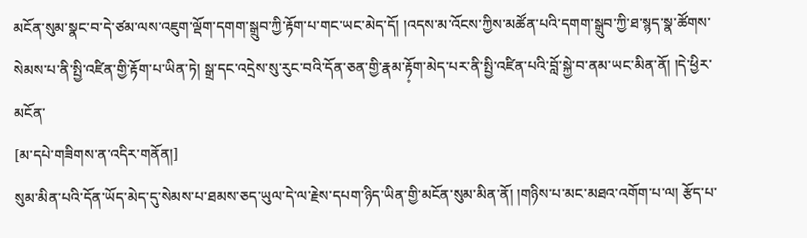མངོན་སུམ་སྣང་བ་དེ་ཙམ་ལས་འཇུག་ལྡོག་དགག་སྒྲུབ་ཀྱི་རྟོག་པ་གང་ཡང་མེད་དོ། །འདས་མ་འོངས་ཀྱིས་མཚོན་པའི་དགག་སྒྲུབ་ཀྱི་ཐ་སྙད་སྣ་ཚོགས་སེམས་པ་ནི་སྤྱི་འཛིན་གྱི་རྟོག་པ་ཡིན་ཏེ། སྒྲ་དང་འདྲེས་སུ་རུང་བའི་དོན་ཅན་གྱི་རྣམ་རྟོ༷ག་མེད་པར་ནི་སྤྱི་འཛིན་པའི་བློ་སྐྱེ་བ་ནམ་ཡང་མིན་ནོ། །དེ་ཕྱིར་མངོན་
[མ་དཔེ་གཟིགས་ན་འདིར་གནོན།]
སུམ་མིན་པའི་དོན་ཡོད་མེད་དུ་སེམས་པ་ཐམས་ཅད་ཡུལ་དེ་ལ་རྗེས་དཔག་ཉིད་ཡིན་གྱི་མངོན་སུམ་མིན་ནོ། །གཉིས་པ་མང་མཐའ་འགོག་པ་ལ། རྩོད་པ་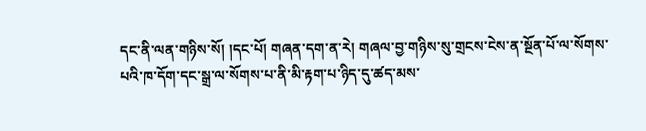དང་ནི་ལན་གཉིས་སོ། །དང་པོ། གཞན་དག་ན་རེ། གཞལ་བྱ་གཉིས་སུ་གྲངས་ངེས་ན་སྔོན་པོ་ལ་སོགས་པའི་ཁ་དོག་དང་སྒྲ་ལ་སོགས་པ་ནི་མི་རྟག་པ་ཉིད་དུ་ཚད་མས་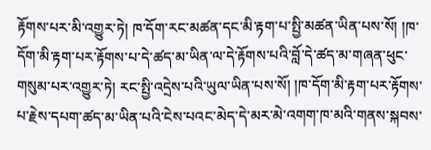རྟོགས་པར་མི་འགྱུར་ཏེ། ཁ་དོག་རང་མཚན་དང་མི་རྟག་པ་སྤྱི་མཚན་ཡིན་པས་སོ། །ཁ་དོག་མི་རྟག་པར་རྟོགས་པ་དེ་ཚད་མ་ཡིན་ལ་དེ་རྟོགས་པའི་བློ་དེ་ཚད་མ་གཞན་ཕུང་གསུམ་པར་འགྱུར་ཏེ། རང་སྤྱི་འདྲེས་པའི་ཡུལ་ཡིན་པས་སོ། །ཁ་དོག་མི་རྟག་པར་རྟོགས་པ་རྗེས་དཔག་ཚད་མ་ཡིན་པའི་ངེས་པའང་མེད་དེ་མར་མེ་འགག་ཁ་མའི་གནས་སྐབས་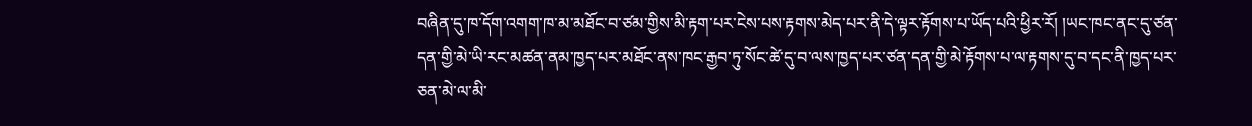བཞིན་དུ་ཁ་དོག་འགག་ཁ་མ་མཐོང་བ་ཙམ་གྱིས་མི་རྟག་པར་ངེས་པས་རྟགས་མེད་པར་ནི་དེ་ལྟར་རྟོགས་པ་ཡོད་པའི་ཕྱིར་རོ། །ཡང་ཁང་ནང་དུ་ཙན་དན་གྱི་མེ་ཡི་རང་མཚན་ནམ་ཁྱད་པར་མཐོང་ནས་ཁང་རྒྱབ་ཏུ་སོང་ཚེ་དུ་བ་ལས་ཁྱད་པར་ཙན་དན་གྱི་མེ་རྟོགས་པ་ལ་རྟགས་དུ་བ་དང་ནི་ཁྱད་པར་ཅན་མེ་ལ་མི་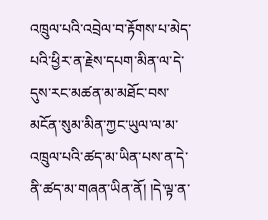འཁྲུལ་པའི་འབྲེལ་བ་རྟོགས་པ་མེད་པའི་ཕྱིར་ན་རྗེས་དཔག་མིན་ལ་དེ་དུས་རང་མཚན་མ་མཐོང་བས་མངོན་སུམ་མིན་ཀྱང་ཡུལ་ལ་མ་འཁྲུལ་པའི་ཚད་མ་ཡིན་པས་ན་དེ་ནི་ཚད་མ་གཞན་ཡིན་ནོ། །དེ་ལྟ་ན་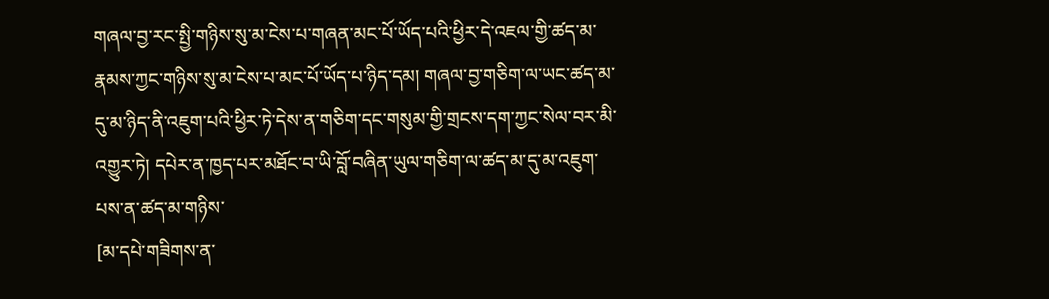གཞལ་བྱ་རང་སྤྱི་གཉིས་སུ་མ་ངེས་པ་གཞན་མང་པོ་ཡོད་པའི་ཕྱིར་དེ་འཇལ་གྱི་ཚད་མ་རྣམས་ཀྱང་གཉིས་སུ་མ་ངེས་པ་མང་པོ་ཡོད་པ་ཉིད་དམ། གཞལ་བྱ་གཅིག་ལ་ཡང་ཚད་མ་དུ་མ་ཉིད་ནི་འཇུག་པའི་ཕྱིར་ཏེ་དེས་ན་གཅིག་དང་གསུམ་གྱི་གྲངས་དག་ཀྱང་སེལ་བར་མི་འགྱུར་ཏེ། དཔེར་ན་ཁྱད་པར་མཐོང་བ་ཡི་བློ་བཞིན་ཡུལ་གཅིག་ལ་ཚད་མ་དུ་མ་འཇུག་པས་ན་ཚད་མ་གཉིས་
[མ་དཔེ་གཟིགས་ན་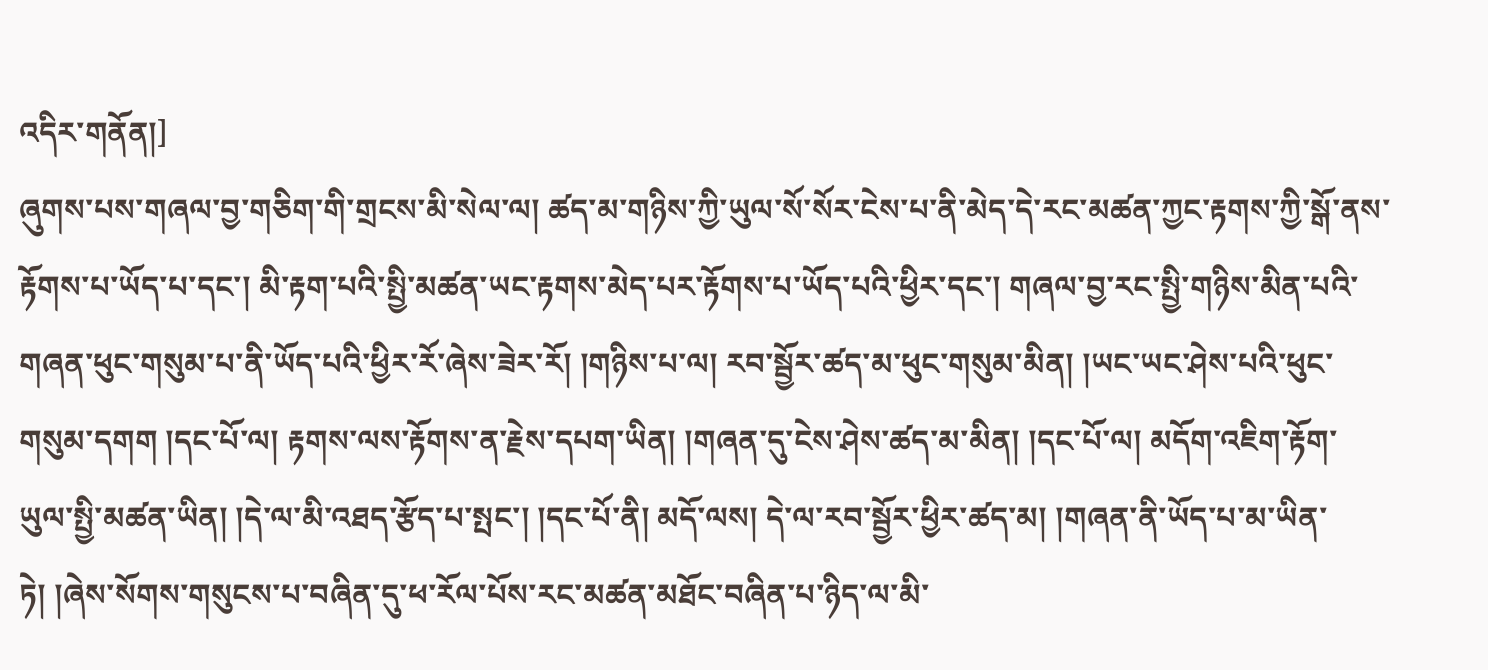འདིར་གནོན།]
ཞུགས་པས་གཞལ་བྱ་གཅིག་གི་གྲངས་མི་སེལ་ལ། ཚད་མ་གཉིས་ཀྱི་ཡུལ་སོ་སོར་ངེས་པ་ནི་མེད་དེ་རང་མཚན་ཀྱང་རྟགས་ཀྱི་སྒོ་ནས་རྟོགས་པ་ཡོད་པ་དང་། མི་རྟག་པའི་སྤྱི་མཚན་ཡང་རྟགས་མེད་པར་རྟོགས་པ་ཡོད་པའི་ཕྱིར་དང་། གཞལ་བྱ་རང་སྤྱི་གཉིས་མིན་པའི་གཞན་ཕུང་གསུམ་པ་ནི་ཡོད་པའི་ཕྱིར་རོ་ཞེས་ཟེར་རོ། །གཉིས་པ་ལ། རབ་སྦྱོར་ཚད་མ་ཕུང་གསུམ་མིན། །ཡང་ཡང་ཤེས་པའི་ཕུང་གསུམ་དགག །དང་པོ་ལ། རྟགས་ལས་རྟོགས་ན་རྗེས་དཔག་ཡིན། །གཞན་དུ་ངེས་ཤེས་ཚད་མ་མིན། །དང་པོ་ལ། མདོག་འཇིག་རྟོག་ཡུལ་སྤྱི་མཚན་ཡིན། །དེ་ལ་མི་འཐད་རྩོད་པ་སྤང་། །དང་པོ་ནི། མདོ་ལས། དེ་ལ་རབ་སྦྱོར་ཕྱིར་ཚད་མ། །གཞན་ནི་ཡོད་པ་མ་ཡིན་ཏེ། །ཞེས་སོགས་གསུངས་པ་བཞིན་དུ་ཕ་རོལ་པོས་རང་མཚན་མཐོང་བཞིན་པ་ཉིད་ལ་མི་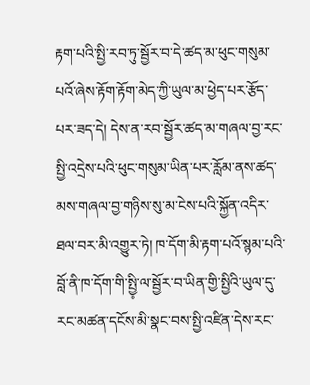རྟག་པའི་སྤྱི་རབ་ཏུ་སྦྱོར་བ་དེ་ཚད་མ་ཕུང་གསུམ་པའོ་ཞེས་རྟོག་རྟོག་མེད་ཀྱི་ཡུལ་མ་ཕྱེད་པར་རྩོད་པར་ཟད་དེ། དེས་ན་རབ་སྦྱོར་ཚད་མ་གཞལ་བྱ་རང་སྤྱི་འདྲེས་པའི་ཕུང་གསུམ་ཡིན་པར་རློམ་ནས་ཚད་མས་གཞལ་བྱ་གཉིས་སུ་མ་ངེས་པའི་སྐྱོན་འདིར་ཐལ་བར་མི་འགྱུར་ཏེ། ཁ་དོག་མི་རྟག་པའོ་སྙམ་པའི་བློ་ནི་ཁ་དོག་གི་སྤྱི༷་ལ་སྦྱོར་བ་ཡིན་གྱི་སྤྱིའི་ཡུལ་དུ་རང་མཚན་དངོས་མི་སྣང་བས་སྤྱི་འཛིན་དེས་རང་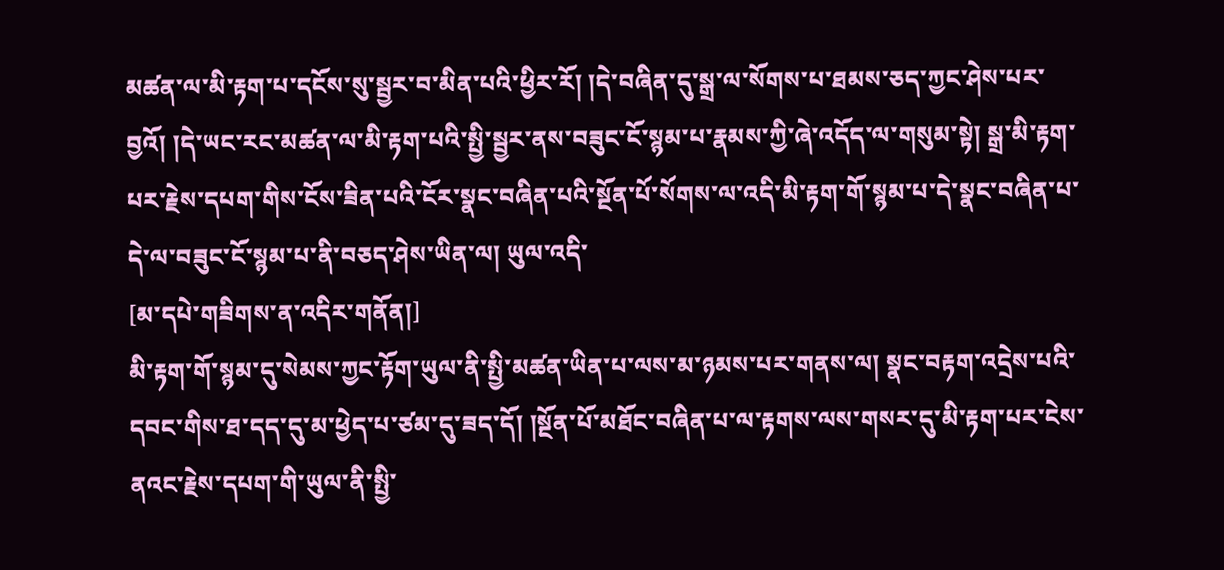མཚན་ལ་མི་རྟག་པ་དངོས་སུ་སྦྱར་བ་མིན་པའི་ཕྱིར་རོ། །དེ་བཞིན་དུ་སྒྲ་ལ་སོགས་པ་ཐམས་ཅད་ཀྱང་ཤེས་པར་བྱའོ། །དེ་ཡང་རང་མཚན་ལ་མི་རྟག་པའི་སྤྱི་སྦྱར་ནས་བཟུང་ངོ་སྙམ་པ་རྣམས་ཀྱི་ཞེ་འདོད་ལ་གསུམ་སྟེ། སྒྲ་མི་རྟག་པར་རྗེས་དཔག་གིས་ངོས་ཟིན་པའི་ངོར་སྣང་བཞིན་པའི་སྔོན་པོ་སོགས་ལ་འདི་མི་རྟག་གོ་སྙམ་པ་དེ་སྣང་བཞིན་པ་དེ་ལ་བཟུང་ངོ་སྙམ་པ་ནི་བཅད་ཤེས་ཡིན་ལ། ཡུལ་འདི་
[མ་དཔེ་གཟིགས་ན་འདིར་གནོན།]
མི་རྟག་གོ་སྙམ་དུ་སེམས་ཀྱང་རྟོག་ཡུལ་ནི་སྤྱི་མཚན་ཡིན་པ་ལས་མ་ཉམས་པར་གནས་ལ། སྣང་བརྟག་འདྲེས་པའི་དབང་གིས་ཐ་དད་དུ་མ་ཕྱེད་པ་ཙམ་དུ་ཟད་དོ། །སྔོན་པོ་མཐོང་བཞིན་པ་ལ་རྟགས་ལས་གསར་དུ་མི་རྟག་པར་ངེས་ནའང་རྗེས་དཔག་གི་ཡུལ་ནི་སྤྱི་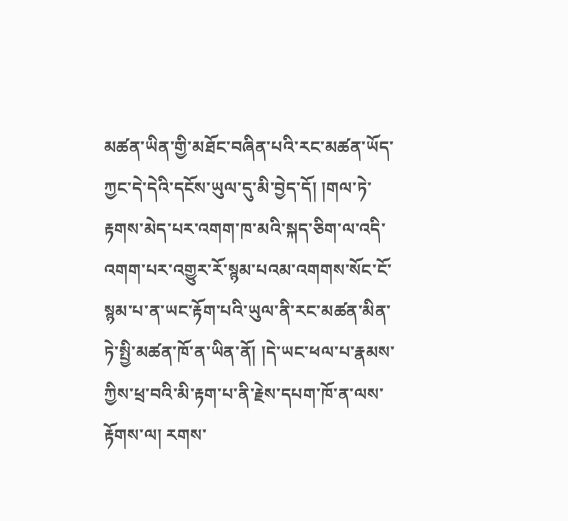མཚན་ཡིན་གྱི་མཐོང་བཞིན་པའི་རང་མཚན་ཡོད་ཀྱང་དེ་དེའི་དངོས་ཡུལ་དུ་མི་བྱེད་དོ། །གལ་ཏེ་རྟགས་མེད་པར་འགག་ཁ་མའི་སྐད་ཅིག་ལ་འདི་འགག་པར་འགྱུར་རོ་སྙམ་པའམ་འགགས་སོང་ངོ་སྙམ་པ་ན་ཡང་རྟོག་པའི་ཡུལ་ནི་རང་མཚན་མིན་ཏེ་སྤྱི་མཚན་ཁོ་ན་ཡིན་ནོ། །དེ་ཡང་ཕལ་པ་རྣམས་ཀྱིས་ཕྲ་བའི་མི་རྟག་པ་ནི་རྗེས་དཔག་ཁོ་ན་ལས་རྟོགས་ལ། རགས་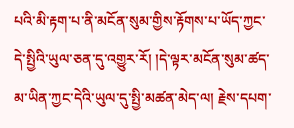པའི་མི་རྟག་པ་ནི་མངོན་སུམ་གྱིས་རྟོགས་པ་ཡོད་ཀྱང་དེ་སྤྱིའི་ཡུལ་ཅན་དུ་འགྱུར་རོ། །དེ་ལྟར་མངོན་སུམ་ཚད་མ་ཡིན་ཀྱང་དེའི་ཡུལ་དུ་སྤྱི་མཚན་མེད་ལ། རྗེས་དཔག་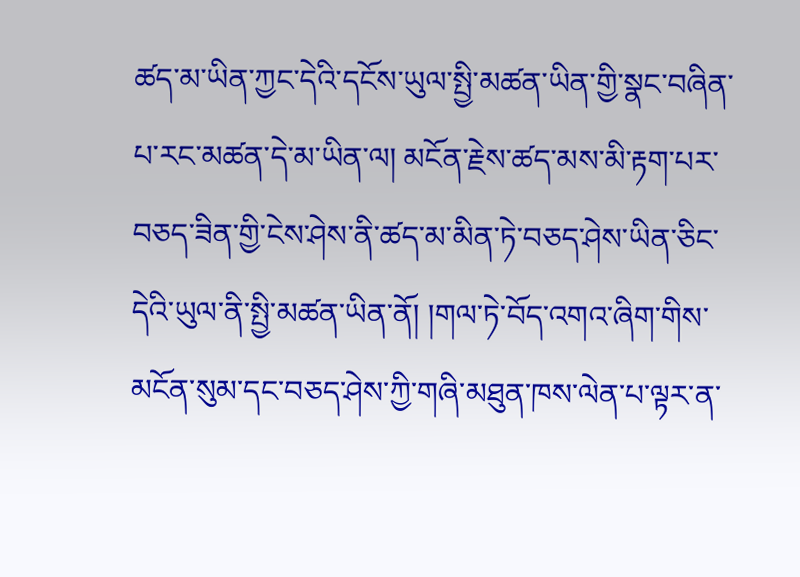ཚད་མ་ཡིན་ཀྱང་དེའི་དངོས་ཡུལ་སྤྱི་མཚན་ཡིན་གྱི་སྣང་བཞིན་པ་རང་མཚན་དེ་མ་ཡིན་ལ། མངོན་རྗེས་ཚད་མས་མི་རྟག་པར་བཅད་ཟིན་གྱི་ངེས་ཤེས་ནི་ཚད་མ་མིན་ཏེ་བཅད་ཤེས་ཡིན་ཅིང་དེའི་ཡུལ་ནི་སྤྱི་མཚན་ཡིན་ནོ། །གལ་ཏེ་བོད་འགའ་ཞིག་གིས་མངོན་སུམ་དང་བཅད་ཤེས་ཀྱི་གཞི་མཐུན་ཁས་ལེན་པ་ལྟར་ན་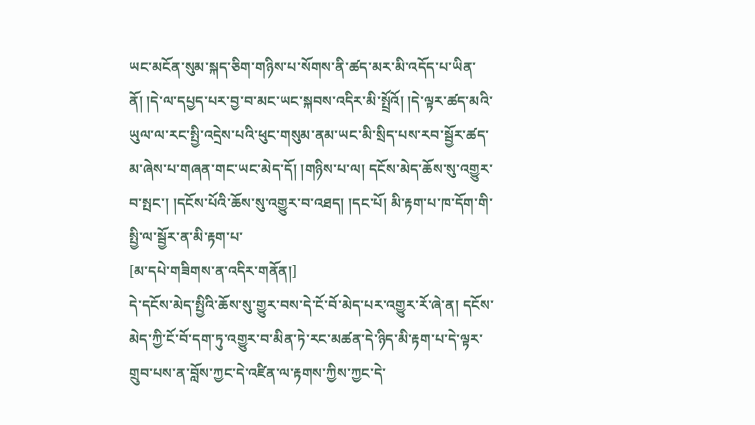ཡང་མངོན་སུམ་སྐད་ཅིག་གཉིས་པ་སོགས་ནི་ཚད་མར་མི་འདོད་པ་ཡིན་ནོ། །དེ་ལ་དཔྱད་པར་བྱ་བ་མང་ཡང་སྐབས་འདིར་མི་སྤྲོའོ། །དེ་ལྟར་ཚད་མའི་ཡུལ་ལ་རང་སྤྱི་འདྲེས་པའི་ཕུང་གསུམ་ནམ་ཡང་མི་སྲིད་པས་རབ་སྦྱོར་ཚད་མ་ཞེས་པ་གཞན་གང་ཡང་མེད་དོ། །གཉིས་པ་ལ། དངོས་མེད་ཆོས་སུ་འགྱུར་བ་སྤང་། །དངོས་པོའི་ཆོས་སུ་འགྱུར་བ་འཐད། །དང་པོ། མི་རྟག་པ་ཁ་དོག་གི་སྤྱི་ལ་སྦྱོར་ན་མི་རྟག་པ་
[མ་དཔེ་གཟིགས་ན་འདིར་གནོན།]
དེ་དངོས་མེད་སྤྱིའི་ཆོས་སུ་གྱུར་བས་དེ་ངོ་བོ་མེད་པར་འགྱུར་རོ་ཞེ་ན། དངོས་མེད་ཀྱི་ངོ་བོ་དག་ཏུ་འགྱུར་བ་མིན་ཏེ་རང་མཚན་དེ་ཉིད་མི་རྟག་པ་དེ་ལྟར་གྲུབ་པས་ན་བློས་ཀྱང་དེ་འཛིན་ལ་རྟགས་ཀྱིས་ཀྱང་དེ་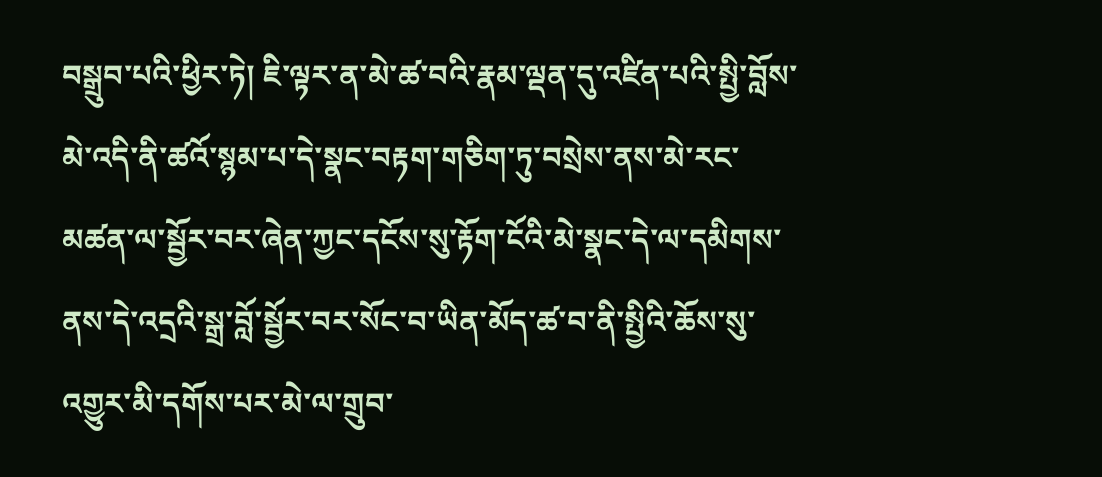བསྒྲུབ་པའི་ཕྱིར་ཏེ། ཇི་ལྟར་ན་མེ་ཚ་བའི་རྣམ་ལྡན་དུ་འཛིན་པའི་སྤྱི་བློས་མེ་འདི་ནི་ཚའོ་སྙམ་པ་དེ་སྣང་བརྟག་གཅིག་ཏུ་བསྲེས་ནས་མེ་རང་མཚན་ལ་སྦྱོར་བར་ཞེན་ཀྱང་དངོས་སུ་རྟོག་ངོའི་མེ་སྣང་དེ་ལ་དམིགས་ནས་དེ་འདྲའི་སྒྲ་བློ་སྦྱོར་བར་སོང་བ་ཡིན་མོད་ཚ་བ་ནི་སྤྱིའི་ཆོས་སུ་འགྱུར་མི་དགོས་པར་མེ་ལ་གྲུབ་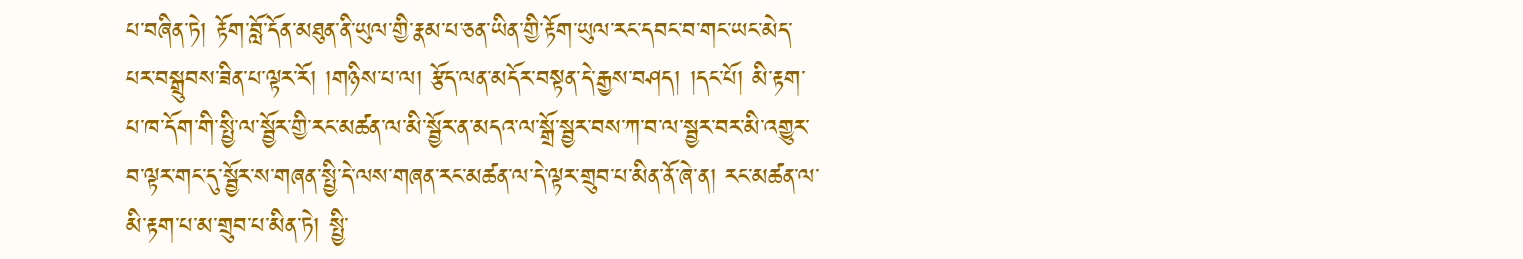པ་བཞིན་ཏེ། རྟོག་བློ་དོན་མཐུན་ནི་ཡུལ་གྱི་རྣམ་པ་ཅན་ཡིན་གྱི་རྟོག་ཡུལ་རང་དབང་བ་གང་ཡང་མེད་པར་བསྒྲུབས་ཟིན་པ་ལྟར་རོ། །གཉིས་པ་ལ། རྩོད་ལན་མདོར་བསྟན་དེ་རྒྱས་བཤད། །དང་པོ། མི་རྟག་པ་ཁ་དོག་གི་སྤྱི་ལ་སྦྱོར་གྱི་རང་མཚན་ལ་མི་སྦྱོར་ན་མདའ་ལ་སྒྲོ་སྦྱར་བས་ཀ་བ་ལ་སྦྱར་བར་མི་འགྱུར་བ་ལྟར་གང་དུ་སྦྱོར་ས་གཞན་སྤྱི་དེ་ལས་གཞན་རང་མཚན་ལ་དེ་ལྟར་གྲུབ་པ་མིན་ནོ་ཞེ་ན། རང་མཚན་ལ་མི་རྟག་པ་མ་གྲུབ་པ་མིན་ཏེ། སྤྱི་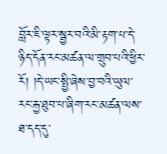བློར་ཇི་ལྟར་སྦྱར་བའི་མི་རྟག་པ་དེ་ཉིད་དོན་རང་མཚན་ལ་གྲུབ་པའི་ཕྱིར་རོ། །དེ་ཡང་སྤྱི་ཞེས་བྱ་བའི་ཡུལ་རང་རྐྱ་ཐུབ་པ་ཞིག་རང་མཚན་ལས་ཐ་དད་དུ་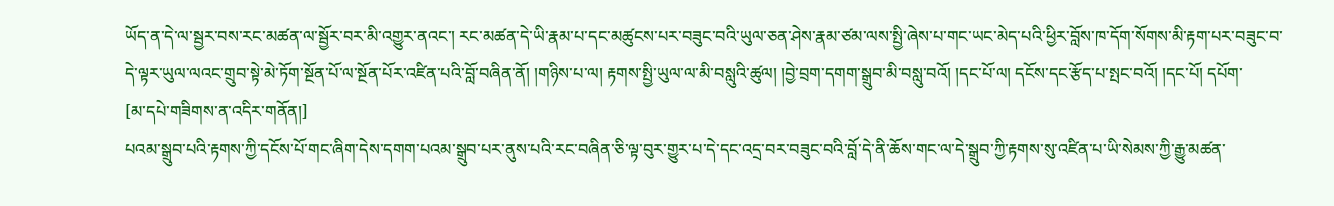ཡོད་ན་དེ་ལ་སྦྱར་བས་རང་མཚན་ལ་སྦྱོར་བར་མི་འགྱུར་ནའང་། རང་མཚན་དེ་ཡི་རྣམ་པ་དང་མཚུངས་པར་བཟུང་བའི་ཡུལ་ཅན་ཤེས་རྣམ་ཙམ་ལས་སྤྱི་ཞེས་པ་གང་ཡང་མེད་པའི་ཕྱིར་བློས་ཁ་དོག་སོགས་མི་རྟག་པར་བཟུང་བ་དེ་ལྟར་ཡུལ་ལའང་གྲུབ་སྟེ་མེ་ཏོག་སྔོན་པོ་ལ་སྔོན་པོར་འཛིན་པའི་བློ་བཞིན་ནོ། །གཉིས་པ་ལ། རྟགས་སྤྱི་ཡུལ་ལ་མི་བསླུའི་ཚུལ། །བྱེ་བྲག་དགག་སྒྲུབ་མི་བསླུ་བའོ། །དང་པོ་ལ། དངོས་དང་རྩོད་པ་སྤང་བའོ། །དང་པོ། དཔོག་
[མ་དཔེ་གཟིགས་ན་འདིར་གནོན།]
པའམ་སྒྲུབ་པའི་རྟགས་ཀྱི་དངོས་པོ་གང་ཞིག་དེས་དགག་པའམ་སྒྲུབ་པར་ནུས་པའི་རང་བཞིན་ཅི་ལྟ་བུར་གྱུར་པ་དེ་དང་འདྲ་བར་བཟུང་བའི་བློ་དེ་ནི་ཆོས་གང་ལ་དེ་སྒྲུབ་ཀྱི་རྟགས་སུ་འཛིན་པ་ཡི་སེམས་ཀྱི་རྒྱུ་མཚན་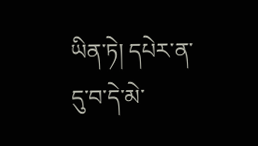ཡིན་ཏེ། དཔེར་ན་དུ་བ་དེ་མེ་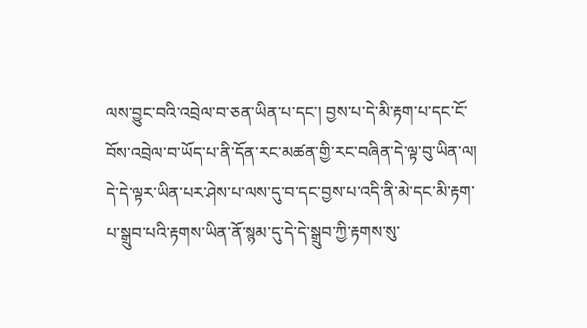ལས་བྱུང་བའི་འབྲེལ་བ་ཅན་ཡིན་པ་དང་། བྱས་པ་དེ་མི་རྟག་པ་དང་ངོ་བོས་འབྲེལ་བ་ཡོད་པ་ནི་དོན་རང་མཚན་གྱི་རང་བཞིན་དེ་ལྟ་བུ་ཡིན་ལ། དེ་དེ་ལྟར་ཡིན་པར་ཤེས་པ་ལས་དུ་བ་དང་བྱས་པ་འདི་ནི་མེ་དང་མི་རྟག་པ་སྒྲུབ་པའི་རྟགས་ཡིན་ནོ་སྙམ་དུ་དེ་དེ་སྒྲུབ་ཀྱི་རྟགས་སུ་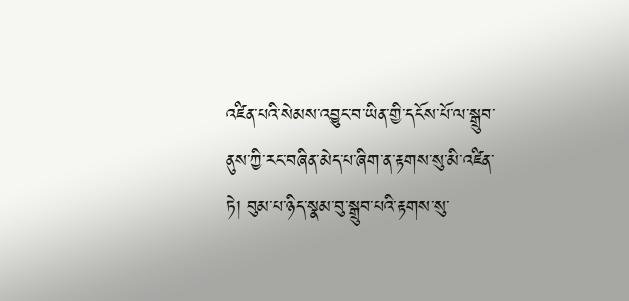འཛིན་པའི་སེམས་འབྱུང་བ་ཡིན་གྱི་དངོས་པོ་ལ་སྒྲུབ་ནུས་ཀྱི་རང་བཞིན་མེད་པ་ཞིག་ན་རྟགས་སུ་མི་འཛིན་ཏེ། བུམ་པ་ཉིད་སྣམ་བུ་སྒྲུབ་པའི་རྟགས་སུ་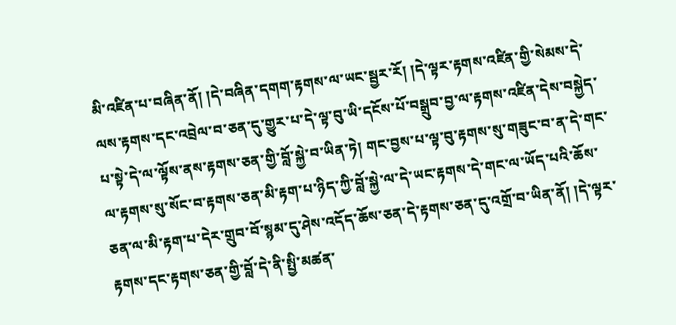མི་འཛིན་པ་བཞིན་ནོ། །དེ་བཞིན་དགག་རྟགས་ལ་ཡང་སྦྱར་རོ། །དེ་ལྟར་རྟགས་འཛིན་གྱི་སེམས་དེ་ལས་རྟགས་དང་འབྲེལ་བ་ཅན་དུ་གྱུར་པ་དེ་ལྟ་བུ་ཡི་དངོས་པོ་བསྒྲུབ་བྱ་ལ་རྟགས་འཛིན་དེས་བསྐྱེད་པ་སྟེ་དེ་ལ་ལྟོས་ནས་རྟགས་ཅན་གྱི་བློ་སྐྱེ་བ་ཡིན་ཏེ། གང་བྱས་པ་ལྟ་བུ་རྟགས་སུ་གཟུང་བ་ན་དེ་གང་ལ་རྟགས་སུ་སོང་བ་རྟགས་ཅན་མི་རྟག་པ་ཉིད་ཀྱི་བློ་སྐྱེ་ལ་དེ་ཡང་རྟགས་དེ་གང་ལ་ཡོད་པའི་ཆོས་ཅན་ལ་མི་རྟག་པ་དེར་གྲུབ་བོ་སྙམ་དུ་ཤེས་འདོད་ཆོས་ཅན་དེ་རྟགས་ཅན་དུ་འགྲོ་བ་ཡིན་ནོ། །དེ་ལྟར་རྟགས་དང་རྟགས་ཅན་གྱི་བློ་དེ་ནི་སྤྱི་མཚན་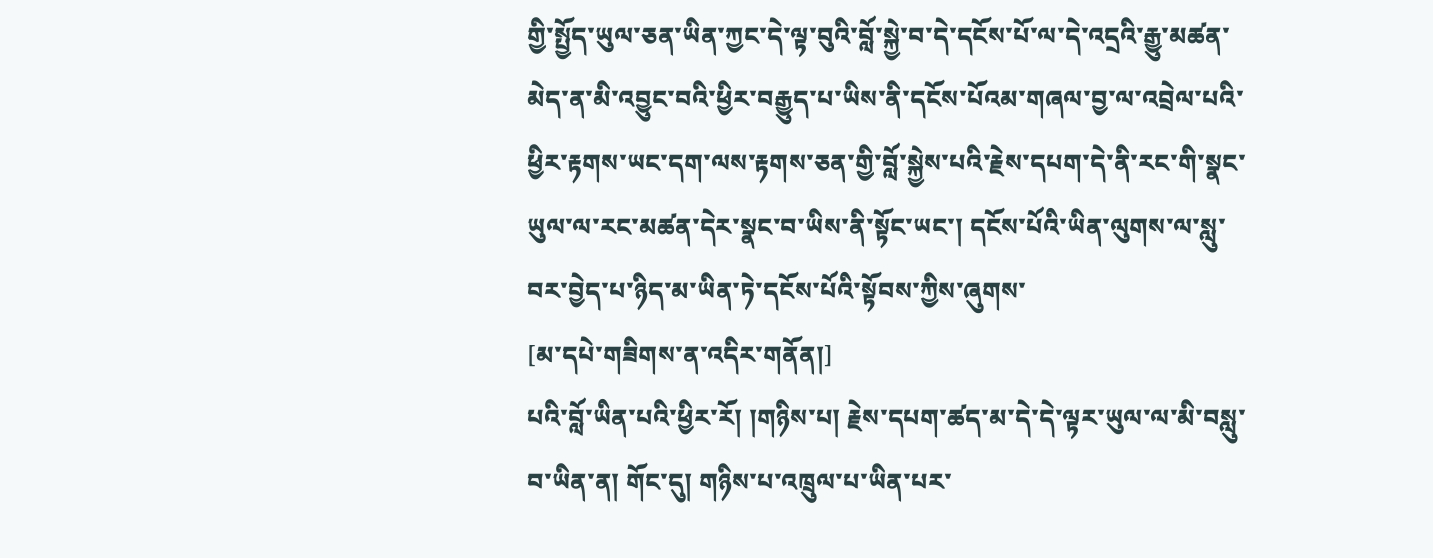གྱི་སྤྱོད་ཡུལ་ཅན་ཡིན་ཀྱང་དེ་ལྟ་བུའི་བློ་སྐྱེ་བ་དེ་དངོས་པོ་ལ་དེ་འདྲའི་རྒྱུ་མཚན་མེད་ན་མི་འབྱུང་བའི་ཕྱིར་བརྒྱུད་པ་ཡིས་ནི་དངོས་པོའམ་གཞལ་བྱ་ལ་འབྲེལ་པའི་ཕྱིར་རྟགས་ཡང་དག་ལས་རྟགས་ཅན་གྱི་བློ་སྐྱེས་པའི་རྗེས་དཔག་དེ་ནི་རང་གི་སྣང་ཡུལ་ལ་རང་མཚན་དེར་སྣང་བ་ཡིས་ནི་སྟོང་ཡང་། དངོས་པོའི་ཡིན་ལུགས་ལ་སླུ་བར་བྱེད་པ་ཉིད་མ་ཡིན་ཏེ་དངོས་པོའི་སྟོབས་ཀྱིས་ཞུགས་
[མ་དཔེ་གཟིགས་ན་འདིར་གནོན།]
པའི་བློ་ཡིན་པའི་ཕྱིར་རོ། །གཉིས་པ། རྗེས་དཔག་ཚད་མ་དེ་དེ་ལྟར་ཡུལ་ལ་མི་བསླུ་བ་ཡིན་ན། གོང་དུ། གཉིས་པ་འཁྲུལ་པ་ཡིན་པར་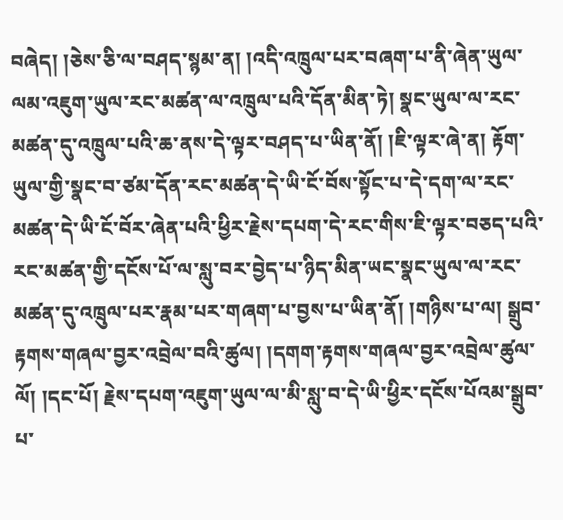བཞེད། །ཅེས་ཅི་ལ་བཤད་སྙམ་ན། །འདི་འཁྲུལ་པར་བཞག་པ་ནི་ཞེན་ཡུལ་ལམ་འཇུག་ཡུལ་རང་མཚན་ལ་འཁྲུལ་པའི་དོན་མིན་ཏེ། སྣང་ཡུལ་ལ་རང་མཚན་དུ་འཁྲུལ་པའི་ཆ་ནས་དེ་ལྟར་བཤད་པ་ཡིན་ནོ། །ཇི་ལྟར་ཞེ་ན། རྟོག་ཡུལ་གྱི་སྣང་བ་ཙམ་དོན་རང་མཚན་དེ་ཡི་ངོ་བོས་སྟོང་པ་དེ་དག་ལ་རང་མཚན་དེ་ཡི་ངོ་བོར་ཞེན་པའི་ཕྱིར་རྗེས་དཔག་དེ་རང་གིས་ཇི་ལྟར་བཅད་པའི་རང་མཚན་གྱི་དངོས་པོ་ལ་སླུ་བར་བྱེད་པ་ཉིད་མིན་ཡང་སྣང་ཡུལ་ལ་རང་མཚན་དུ་འཁྲུལ་པར་རྣམ་པར་གཞག་པ་བྱས་པ་ཡིན་ནོ། །གཉིས་པ་ལ། སྒྲུབ་རྟགས་གཞལ་བྱར་འབྲེལ་བའི་ཚུལ། །དགག་རྟགས་གཞལ་བྱར་འབྲེལ་ཚུལ་ལོ། །དང་པོ། རྗེས་དཔག་འཇུག་ཡུལ་ལ་མི་སླུ་བ་དེ་ཡི་ཕྱིར་དངོས་པོའམ་སྒྲུབ་པ་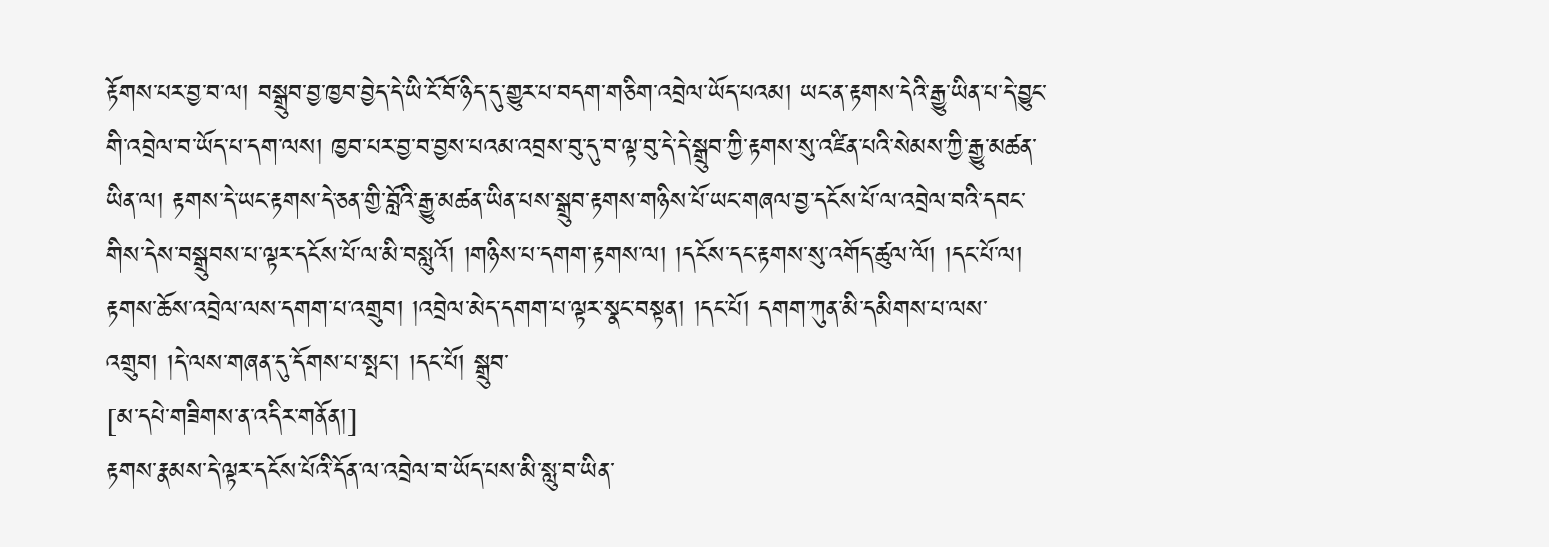རྟོགས་པར་བྱ་བ་ལ། བསྒྲུབ་བྱ་ཁྱབ་བྱེད་དེ་ཡི་ངོ་བོ་ཉིད་དུ་གྱུར་པ་བདག་གཅིག་འབྲེལ་ཡོད་པའམ། ཡང་ན་རྟགས་དེའི་རྒྱུ་ཡིན་པ་དེ་བྱུང་གི་འབྲེལ་བ་ཡོད་པ་དག་ལས། ཁྱབ་པར་བྱ་བ་བྱས་པའམ་འབྲས་བུ་དུ་བ་ལྟ་བུ་དེ་དེ་སྒྲུབ་ཀྱི་རྟགས་སུ་འཛིན་པའི་སེམས་ཀྱི་རྒྱུ་མཚན་ཡིན་ལ། རྟགས་དེ་ཡང་རྟགས་དེ་ཅན་གྱི་བློའི་རྒྱུ་མཚན་ཡིན་པས་སྒྲུབ་རྟགས་གཉིས་པོ་ཡང་གཞལ་བྱ་དངོས་པོ་ལ་འབྲེལ་བའི་དབང་གིས་དེས་བསྒྲུབས་པ་ལྟར་དངོས་པོ་ལ་མི་བསླུའོ། །གཉིས་པ་དགག་རྟགས་ལ། །དངོས་དང་རྟགས་སུ་འགོད་ཚུལ་ལོ། །དང་པོ་ལ། རྟགས་ཆོས་འབྲེལ་ལས་དགག་པ་འགྲུབ། །འབྲེལ་མེད་དགག་པ་ལྟར་སྣང་བསྟན། །དང་པོ། དགག་ཀུན་མི་དམིགས་པ་ལས་འགྲུབ། །དེ་ལས་གཞན་དུ་དོགས་པ་སྤང་། །དང་པོ། སྒྲུབ་
[མ་དཔེ་གཟིགས་ན་འདིར་གནོན།]
རྟགས་རྣམས་དེ་ལྟར་དངོས་པོའི་དོན་ལ་འབྲེལ་བ་ཡོད་པས་མི་སླུ་བ་ཡིན་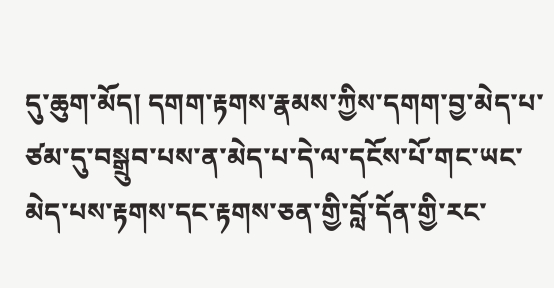དུ་ཆུག་མོད། དགག་རྟགས་རྣམས་ཀྱིས་དགག་བྱ་མེད་པ་ཙམ་དུ་བསྒྲུབ་པས་ན་མེད་པ་དེ་ལ་དངོས་པོ་གང་ཡང་མེད་པས་རྟགས་དང་རྟགས་ཅན་གྱི་བློ་དོན་གྱི་རང་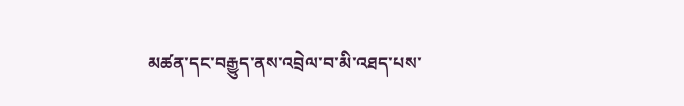མཚན་དང་བརྒྱུད་ནས་འབྲེལ་བ་མི་འཐད་པས་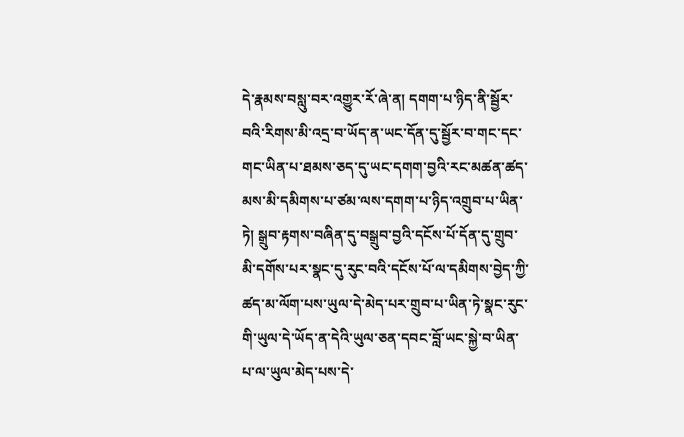དེ་རྣམས་བསླུ་བར་འགྱུར་རོ་ཞེ་ན། དགག་པ་ཉིད་ནི་སྦྱོར་བའི་རིགས་མི་འདྲ་བ་ཡོད་ན་ཡང་དོན་དུ་སྦྱོར་བ་གང་དང་གང་ཡིན་པ་ཐམས་ཅད་དུ་ཡང་དགག་བྱའི་རང་མཚན་ཚད་མས་མི་དམིགས་པ་ཙམ་ལས་དགག་པ་ཉིད་འགྲུབ་པ་ཡིན་ཏེ། སྒྲུབ་རྟགས་བཞིན་དུ་བསྒྲུབ་བྱའི་དངོས་པོ་དོན་དུ་གྲུབ་མི་དགོས་པར་སྣང་དུ་རུང་བའི་དངོས་པོ་ལ་དམིགས་བྱེད་ཀྱི་ཚད་མ་ལོག་པས་ཡུལ་དེ་མེད་པར་གྲུབ་པ་ཡིན་ཏེ་སྣང་རུང་གི་ཡུལ་དེ་ཡོད་ན་དེའི་ཡུལ་ཅན་དབང་བློ་ཡང་སྐྱེ་བ་ཡིན་པ་ལ་ཡུལ་མེད་པས་དེ་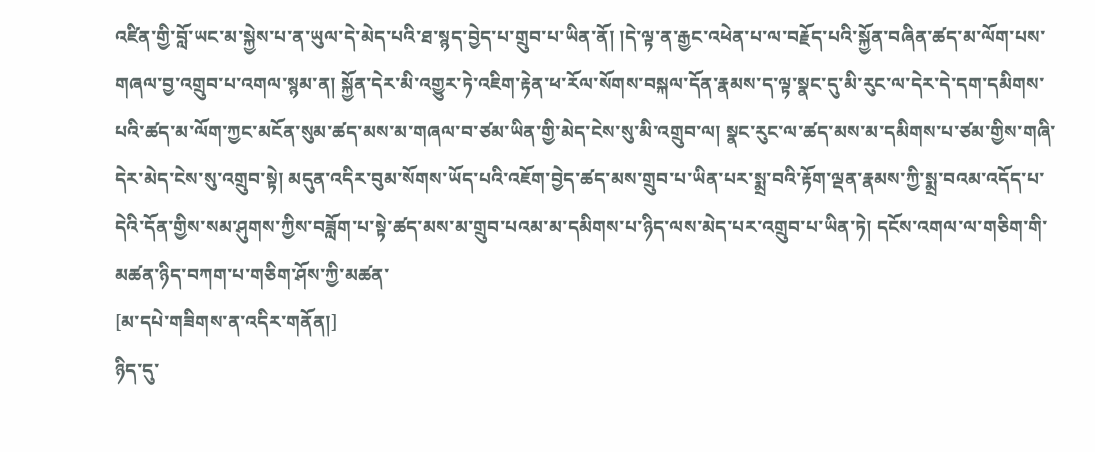འཛིན་གྱི་བློ་ཡང་མ་སྐྱེས་པ་ན་ཡུལ་དེ་མེད་པའི་ཐ་སྙད་བྱེད་པ་གྲུབ་པ་ཡིན་ནོ། །དེ་ལྟ་ན་རྒྱང་འཕེན་པ་ལ་བརྗོད་པའི་སྐྱོན་བཞིན་ཚད་མ་ལོག་པས་གཞལ་བྱ་འགྲུབ་པ་འགལ་སྙམ་ན། སྐྱོན་དེར་མི་འགྱུར་ཏེ་འཇིག་རྟེན་ཕ་རོལ་སོགས་བསྐལ་དོན་རྣམས་ད་ལྟ་སྣང་དུ་མི་རུང་ལ་དེར་དེ་དག་དམིགས་པའི་ཚད་མ་ལོག་ཀྱང་མངོན་སུམ་ཚད་མས་མ་གཞལ་བ་ཙམ་ཡིན་གྱི་མེད་ངེས་སུ་མི་འགྲུབ་ལ། སྣང་རུང་ལ་ཚད་མས་མ་དམིགས་པ་ཙམ་གྱིས་གཞི་དེར་མེད་ངེས་སུ་འགྲུབ་སྟེ། མདུན་འདིར་བུམ་སོགས་ཡོད་པའི་འཇོག་བྱེད་ཚད་མས་གྲུབ་པ་ཡིན་པར་སྨྲ་བའི་རྟོག་ལྡན་རྣམས་ཀྱི་སྨྲ་བའམ་འདོད་པ་དེའི་དོན་གྱིས་སམ་ཤུགས་ཀྱིས་བཟློག་པ་སྟེ་ཚད་མས་མ་གྲུབ་པའམ་མ་དམིགས་པ་ཉིད་ལས་མེད་པར་འགྲུབ་པ་ཡིན་ཏེ། དངོས་འགལ་ལ་གཅིག་གི་མཚན་ཉིད་བཀག་པ་གཅིག་ཤོས་ཀྱི་མཚན་
[མ་དཔེ་གཟིགས་ན་འདིར་གནོན།]
ཉིད་དུ་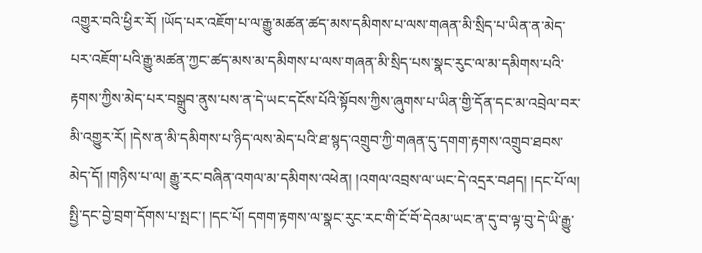འགྱུར་བའི་ཕྱིར་རོ། །ཡོད་པར་འཇོག་པ་ལ་རྒྱུ་མཚན་ཚད་མས་དམིགས་པ་ལས་གཞན་མི་སྲིད་པ་ཡིན་ན་མེད་པར་འཇོག་པའི་རྒྱུ་མཚན་ཀྱང་ཚད་མས་མ་དམིགས་པ་ལས་གཞན་མི་སྲིད་པས་སྣང་རུང་ལ་མ་དམིགས་པའི་རྟགས་ཀྱིས་མེད་པར་བསྒྲུབ་ནུས་པས་ན་དེ་ཡང་དངོས་པོའི་སྟོབས་ཀྱིས་ཞུགས་པ་ཡིན་གྱི་དོན་དང་མ་འབྲེལ་བར་མི་འགྱུར་རོ། །དེས་ན་མི་དམིགས་པ་ཉིད་ལས་མེད་པའི་ཐ་སྙད་འགྲུབ་ཀྱི་གཞན་དུ་དགག་རྟགས་འགྲུབ་ཐབས་མེད་དོ། །གཉིས་པ་ལ། རྒྱུ་རང་བཞིན་འགལ་མ་དམིགས་འཕེན། །འགལ་འབྲས་ལ་ཡང་དེ་འདྲར་བཤད། །དང་པོ་ལ། སྤྱི་དང་བྱེ་བྲག་དོགས་པ་སྤང་། །དང་པོ། དགག་རྟགས་ལ་སྣང་རུང་རང་གི་ངོ་བོ་དེའམ་ཡང་ན་དུ་བ་ལྟ་བུ་དེ་ཡི་རྒྱུ་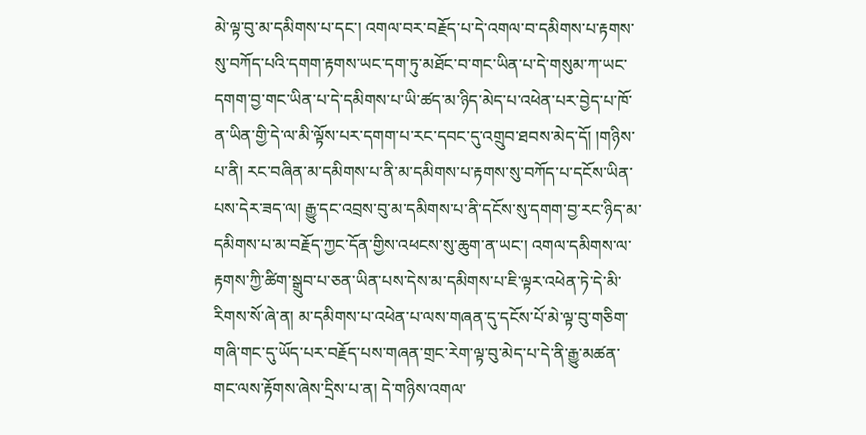མེ་ལྟ་བུ་མ་དམིགས་པ་དང་། འགལ་བར་བརྗོད་པ་དེ་འགལ་བ་དམིགས་པ་རྟགས་སུ་བཀོད་པའི་དགག་རྟགས་ཡང་དག་ཏུ་མཐོང་བ་གང་ཡིན་པ་དེ་གསུམ་ཀ་ཡང་དགག་བྱ་གང་ཡིན་པ་དེ་དམིགས་པ་ཡི་ཚད་མ་ཉིད་མེད་པ་འཕེན་པར་བྱེད་པ་ཁོ་ན་ཡིན་གྱི་དེ་ལ་མི་ལྟོས་པར་དགག་པ་རང་དབང་དུ་འགྲུབ་ཐབས་མེད་དོ། །གཉིས་པ་ནི། རང་བཞིན་མ་དམིགས་པ་ནི་མ་དམིགས་པ་རྟགས་སུ་བཀོད་པ་དངོས་ཡིན་པས་དེར་ཟད་ལ། རྒྱུ་དང་འབྲས་བུ་མ་དམིགས་པ་ནི་དངོས་སུ་དགག་བྱ་རང་ཉིད་མ་དམིགས་པ་མ་བརྗོད་ཀྱང་དོན་གྱིས་འཕངས་སུ་ཆུག་ན་ཡང་། འགལ་དམིགས་ལ་རྟགས་ཀྱི་ཚིག་སྒྲུབ་པ་ཅན་ཡིན་པས་དེས་མ་དམིགས་པ་ཇི་ལྟར་འཕེན་ཏེ་དེ་མི་རིགས་སོ་ཞེ་ན། མ་དམིགས་པ་འཕེན་པ་ལས་གཞན་དུ་དངོས་པོ་མེ་ལྟ་བུ་གཅིག་གཞི་གང་དུ་ཡོད་པར་བརྗོད་པས་གཞན་གྲང་རེག་ལྟ་བུ་མེད་པ་དེ་ནི་རྒྱུ་མཚན་གང་ལས་རྟོགས་ཞེས་དྲིས་པ་ན། དེ་གཉིས་འགལ་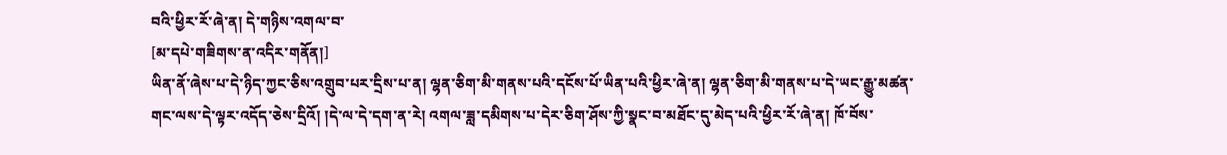བའི་ཕྱིར་རོ་ཞེ་ན། དེ་གཉིས་འགལ་བ་
[མ་དཔེ་གཟིགས་ན་འདིར་གནོན།]
ཡིན་ནོ་ཞེས་པ་དེ་ཉིད་ཀྱང་ཅིས་འགྲུབ་པར་དྲིས་པ་ན། ལྷན་ཅིག་མི་གནས་པའི་དངོས་པོ་ཡིན་པའི་ཕྱིར་ཞེ་ན། ལྷན་ཅིག་མི་གནས་པ་དེ་ཡང་རྒྱུ་མཚན་གང་ལས་དེ་ལྟར་འདོད་ཅེས་དྲིའོ། །དེ་ལ་དེ་དག་ན་རེ། འགལ་ཟླ་དམིགས་པ་དེར་ཅིག་ཤོས་ཀྱི་སྣང་བ་མཐོང་དུ་མེད་པའི་ཕྱིར་རོ་ཞེ་ན། ཁོ་བོས་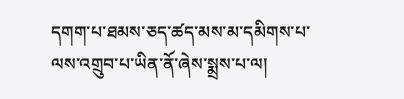དགག་པ་ཐམས་ཅད་ཚད་མས་མ་དམིགས་པ་ལས་འགྲུབ་པ་ཡིན་ནོ་ཞེས་སྨྲས་པ་ལ།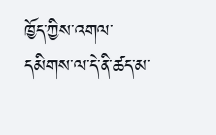ཁྱོད་ཀྱིས་འགལ་དམིགས་ལ་དེ་ནི་ཚད་མ་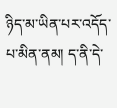ཉིད་མ་ཡིན་པར་འདོད་པ་མིན་ནམ། ད་ནི་དེ་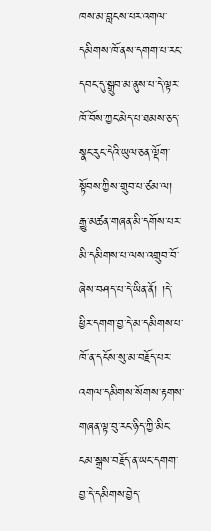ཁས་མ་བླངས་པར་འགལ་དམིགས་ཁོ་ནས་དགག་པ་རང་དབང་དུ་སྒྲུབ་མ་ནུས་པ་དེ་ལྟར་ཁོ་བོས་ཀྱང་མེད་པ་ཐམས་ཅད་སྣང་རུང་དེའི་ཡུལ་ཅན་ལྡོག་སྟོབས་ཀྱིས་གྲུབ་པ་ཙམ་ལ། རྒྱུ་མཚན་གཞན་མི་དགོས་པར་མི་དམིགས་པ་ལས་འགྲུབ་བོ་ཞེས་བཤད་པ་དེ་ཡིན་ནོ། །དེ་ཕྱིར་དགག་བྱ་དེ་མ་དམིགས་པ་ཁོ་ན་དངོས་སུ་མ་བརྗོད་པར་འགལ་དམིགས་སོགས་རྟགས་གཞན་ལྟ་བུ་རང་ཉིད་ཀྱི་མིང་ངམ་སྒྲས་བརྗོད་ན་ཡང་དགག་བྱ་དེ་དམིགས་བྱེད་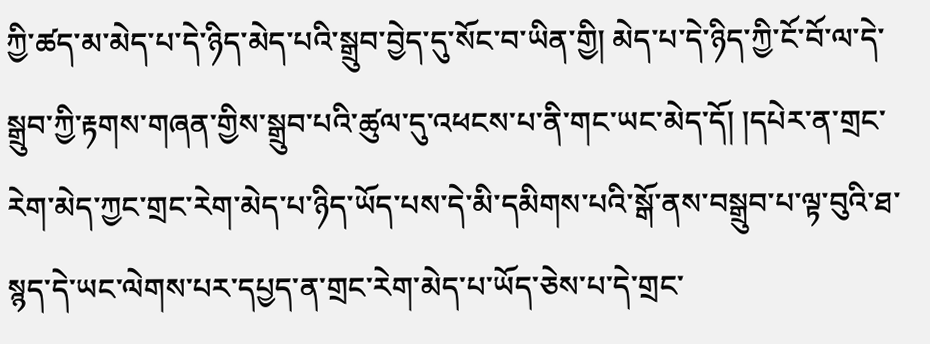ཀྱི་ཚད་མ་མེད་པ་དེ་ཉིད་མེད་པའི་སྒྲུབ་བྱེད་དུ་སོང་བ་ཡིན་གྱི། མེད་པ་དེ་ཉིད་ཀྱི་ངོ་བོ་ལ་དེ་སྒྲུབ་ཀྱི་རྟགས་གཞན་གྱིས་སྒྲུབ་པའི་ཚུལ་དུ་འཕངས་པ་ནི་གང་ཡང་མེད་དོ། །དཔེར་ན་གྲང་རེག་མེད་ཀྱང་གྲང་རེག་མེད་པ་ཉིད་ཡོད་པས་དེ་མི་དམིགས་པའི་སྒོ་ནས་བསྒྲུབ་པ་ལྟ་བུའི་ཐ་སྙད་དེ་ཡང་ལེགས་པར་དཔྱད་ན་གྲང་རེག་མེད་པ་ཡོད་ཅེས་པ་དེ་གྲང་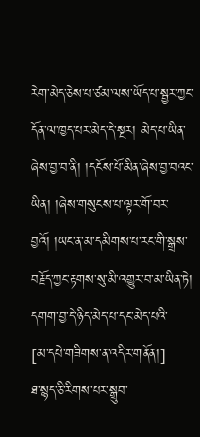རེག་མེད་ཅེས་པ་ཙམ་ལས་ཡོད་པ་སྦྱར་ཀྱང་དོན་ལ་ཁྱད་པར་མེད་དེ་སྔར། མེད་པ་ཡིན་ཞེས་བྱ་བ་ནི། །དངོས་པོ་མིན་ཞེས་བྱ་བའང་ཡིན། །ཞེས་གསུངས་པ་ལྟར་གོ་བར་བྱའོ། །ཡང་ན་མ་དམིགས་པ་རང་གི་སྒྲས་བརྗོད་ཀྱང་རྟགས་སུ་མི་འགྱུར་བ་མ་ཡིན་ཏེ། དགག་བྱ་དེ་ཉིད་མེད་པ་དང་མེད་པའི་
[མ་དཔེ་གཟིགས་ན་འདིར་གནོན།]
ཐ་སྙད་ཅི་རིགས་པར་སྒྲུབ་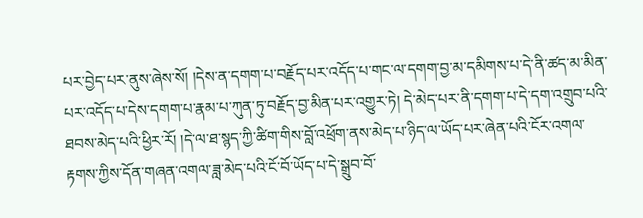པར་བྱེད་པར་ནུས་ཞེས་སོ། །དེས་ན་དགག་པ་བརྗོད་པར་འདོད་པ་གང་ལ་དགག་བྱ་མ་དམིགས་པ་དེ་ནི་ཚད་མ་མིན་པར་འདོད་པ་དེས་དགག་པ་རྣམ་པ་ཀུན་ཏུ་བརྗོད་བྱ་མིན་པར་འགྱུར་ཏེ། དེ་མེད་པར་ནི་དགག་པ་དེ་དག་འགྲུབ་པའི་ཐབས་མེད་པའི་ཕྱིར་རོ། །དེ་ལ་ཐ་སྙད་ཀྱི་ཚིག་གིས་བློ་འཕྲོག་ནས་མེད་པ་ཉིད་ལ་ཡོད་པར་ཞེན་པའི་ངོར་འགལ་རྟགས་ཀྱིས་དོན་གཞན་འགལ་ཟླ་མེད་པའི་ངོ་བོ་ཡོད་པ་དེ་སྒྲུབ་བོ་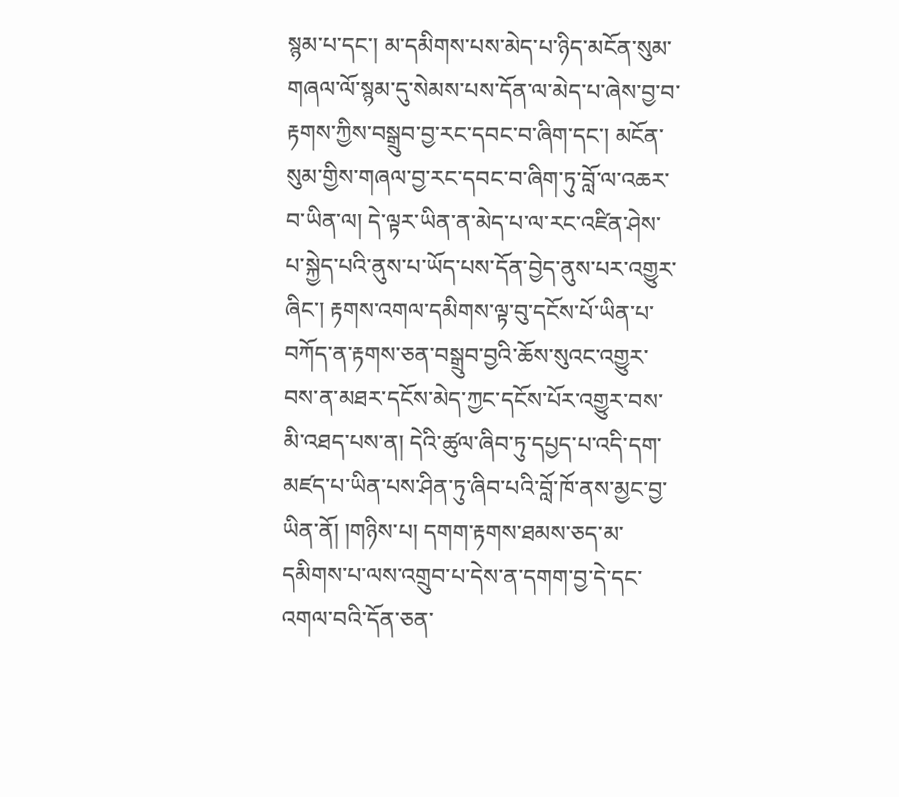སྙམ་པ་དང་། མ་དམིགས་པས་མེད་པ་ཉིད་མངོན་སུམ་གཞལ་ལོ་སྙམ་དུ་སེམས་པས་དོན་ལ་མེད་པ་ཞེས་བྱ་བ་རྟགས་ཀྱིས་བསྒྲུབ་བྱ་རང་དབང་བ་ཞིག་དང་། མངོན་སུམ་གྱིས་གཞལ་བྱ་རང་དབང་བ་ཞིག་ཏུ་བློ་ལ་འཆར་བ་ཡིན་ལ། དེ་ལྟར་ཡིན་ན་མེད་པ་ལ་རང་འཛིན་ཤེས་པ་སྐྱེད་པའི་ནུས་པ་ཡོད་པས་དོན་བྱེད་ནུས་པར་འགྱུར་ཞིང་། རྟགས་འགལ་དམིགས་ལྟ་བུ་དངོས་པོ་ཡིན་པ་བཀོད་ན་རྟགས་ཅན་བསྒྲུབ་བྱའི་ཆོས་སུའང་འགྱུར་བས་ན་མཐར་དངོས་མེད་ཀྱང་དངོས་པོར་འགྱུར་བས་མི་འཐད་པས་ན། དེའི་ཚུལ་ཞིབ་ཏུ་དཔྱད་པ་འདི་དག་མཛད་པ་ཡིན་པས་ཤིན་ཏུ་ཞིབ་པའི་བློ་ཁོ་ནས་མྱང་བྱ་ཡིན་ནོ། །གཉིས་པ། དགག་རྟགས་ཐམས་ཅད་མ་དམིགས་པ་ལས་འགྲུབ་པ་དེས་ན་དགག་བྱ་དེ་དང་འགལ་བའི་དོན་ཅན་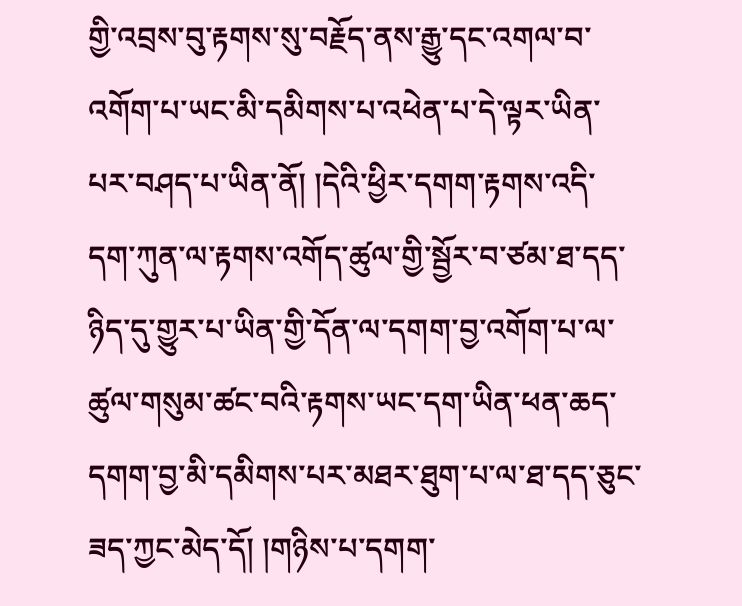གྱི་འབྲས་བུ་རྟགས་སུ་བརྗོད་ནས་རྒྱུ་དང་འགལ་བ་འགོག་པ་ཡང་མི་དམིགས་པ་འཕེན་པ་དེ་ལྟར་ཡིན་པར་བཤད་པ་ཡིན་ནོ། །དེའི་ཕྱིར་དགག་རྟགས་འདི་དག་ཀུན་ལ་རྟགས་འགོད་ཚུལ་གྱི་སྦྱོར་བ་ཙམ་ཐ་དད་ཉིད་དུ་གྱུར་པ་ཡིན་གྱི་དོན་ལ་དགག་བྱ་འགོག་པ་ལ་ཚུལ་གསུམ་ཚང་བའི་རྟགས་ཡང་དག་ཡིན་ཕན་ཆད་དགག་བྱ་མི་དམིགས་པར་མཐར་ཐུག་པ་ལ་ཐ་དད་ཅུང་ཟད་ཀྱང་མེད་དོ། །གཉིས་པ་དགག་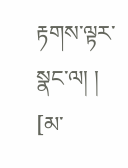རྟགས་ལྟར་སྣང་ལ། །
[མ་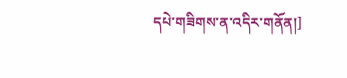དཔེ་གཟིགས་ན་འདིར་གནོན།]